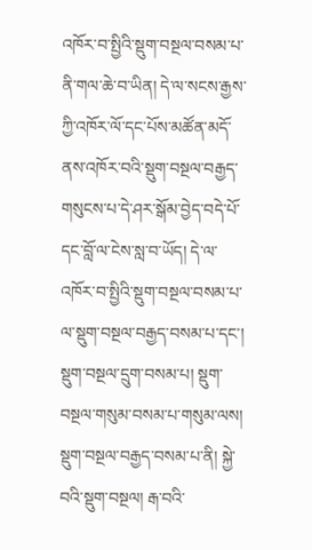འཁོར་བ་སྤྱིའི་སྡུག་བསྔལ་བསམ་པ་ནི་གལ་ཆེ་བ་ཡིན། དེ་ལ་སངས་རྒྱས་ཀྱི་འཁོར་ལོ་དང་པོས་མཚོན་མདོ་ནས་འཁོར་བའི་སྡུག་བསྔལ་བརྒྱད་གསུངས་པ་དེ་ཤར་སྒོམ་བྱེད་བདེ་པོ་དང་བློ་ལ་ངེས་སླ་བ་ཡོད། དེ་ལ་འཁོར་བ་སྤྱིའི་སྡུག་བསྔལ་བསམ་པ་ལ་སྡུག་བསྔལ་བརྒྱད་བསམ་པ་དང་། སྡུག་བསྔལ་དྲུག་བསམ་པ། སྡུག་བསྔལ་གསུམ་བསམ་པ་གསུམ་ལས། སྡུག་བསྔལ་བརྒྱད་བསམ་པ་ནི། སྐྱེ་བའི་སྡུག་བསྔལ། རྒ་བའི་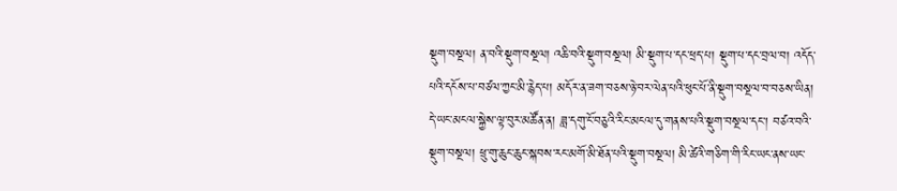སྡུག་བསྔལ། ན་བའི་སྡུག་བསྔལ། འཆི་བའི་སྡུག་བསྔལ། མི་སྡུག་པ་དང་ཕྲད་པ། སྡུག་པ་དང་བྲལ་བ། འདོད་པའི་དངོས་པ་བཙལ་ཀྱང་མི་རྙེད་པ། མདོར་ན་ཟག་བཅས་ཉེ་བར་ལེན་པའི་ཕུང་པོ་ནི་སྡུག་བསྔལ་བ་བཅས་ཡིན། དེ་ཡང་མངལ་སྐྱེས་ལྟ་བུར་མཚོན་ན། ཟླ་དགུ་ངོ་བཅུའི་རིང་མངལ་དུ་གནས་པའི་སྡུག་བསྔལ་དང་། བཙའ་བའི་སྡུག་བསྔལ། ཕྲུ་གུ་ཆུང་ཆུང་སྐབས་རང་མགོ་མི་ཐོན་པའི་སྡུག་བསྔལ། མི་ཚེའི་གཅིག་གི་རིང་ཡང་ནས་ཡང་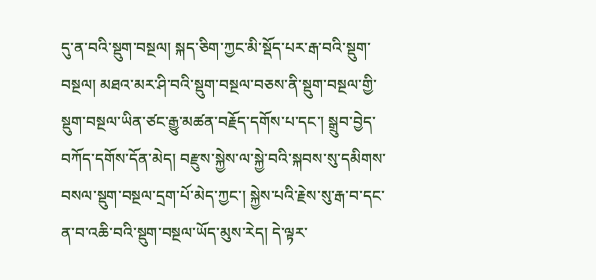དུ་ན་བའི་སྡུག་བསྔལ། སྐད་ཅིག་ཀྱང་མི་སྡོད་པར་རྒ་བའི་སྡུག་བསྔལ། མཐའ་མར་ཤི་བའི་སྡུག་བསྔལ་བཅས་ནི་སྡུག་བསྔལ་གྱི་སྡུག་བསྔལ་ཡིན་ཙང་རྒྱུ་མཚན་བརྗོད་དགོས་པ་དང་། སྒྲུབ་བྱེད་བཀོད་དགོས་དོན་མེད། བརྫུས་སྐྱེས་ལ་སྐྱེ་བའི་སྐབས་སུ་དམིགས་བསལ་སྡུག་བསྔལ་དྲག་པོ་མེད་ཀྱང་། སྐྱེས་པའི་རྗེས་སུ་རྒ་བ་དང་ན་བ་འཆི་བའི་སྡུག་བསྔལ་ཡོད་མུས་རེད། དེ་ལྟར་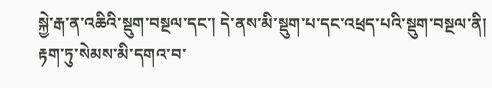སྐྱེ་རྒ་ན་འཆིའི་སྡུག་བསྔལ་དང་། དེ་ནས་མི་སྡུག་པ་དང་འཕྲད་པའི་སྡུག་བསྔལ་ནི། རྟག་ཏུ་སེམས་མི་དགའ་བ་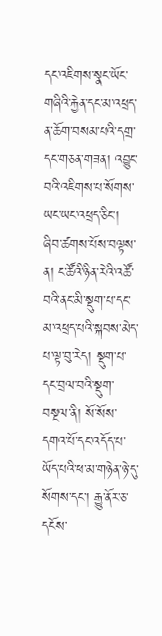དང་འཇིགས་སྣང་ཡོང་གཞིའི་རྐྱེན་དང་མ་འཕྲད་ན་ཆོག་བསམ་པའི་དགྲ་དང་གཅན་གཟན། འབྱུང་བའི་འཇིགས་པ་སོགས་ཡང་ཡང་འཕྲད་ཅིང་། ཞིབ་ཚགས་པོས་བལྟས་ན། ང་ཚོའི་ཉིན་རེའི་འཚོ་བའི་ནང་མི་སྡུག་པ་དང་མ་འཕྲད་པའི་སྐབས་མེད་པ་ལྟ་བུ་རེད། སྡུག་པ་དང་བྲལ་བའི་སྡུག་བསྔལ་ནི། སོ་སོས་དགའ་པོ་དང་འདོད་པ་ཡོད་པའི་ཕ་མ་གཉེན་ཉེ་དུ་སོགས་དང་། རྒྱུ་ནོར་ཅ་དངོས་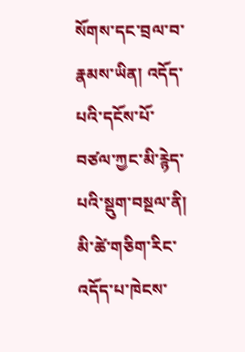སོགས་དང་བྲལ་བ་རྣམས་ཡིན། འདོད་པའི་དངོས་པོ་བཙལ་ཀྱང་མི་རྙེད་པའི་སྡུག་བསྔལ་ནི། མི་ཚེ་གཅིག་རིང་འདོད་པ་ཁེངས་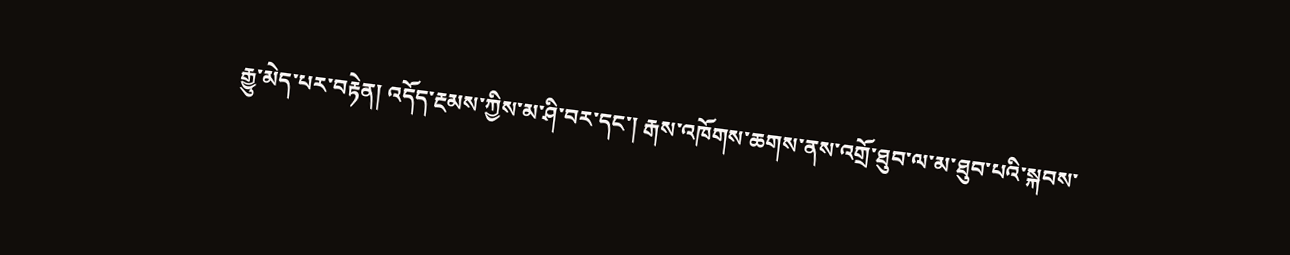རྒྱུ་མེད་པར་བརྟེན། འདོད་རྔམས་ཀྱིས་མ་ཤི་བར་དང་། རྒས་འཁོགས་ཆགས་ནས་འགྲོ་ཐུབ་ལ་མ་ཐུབ་པའི་སྐབས་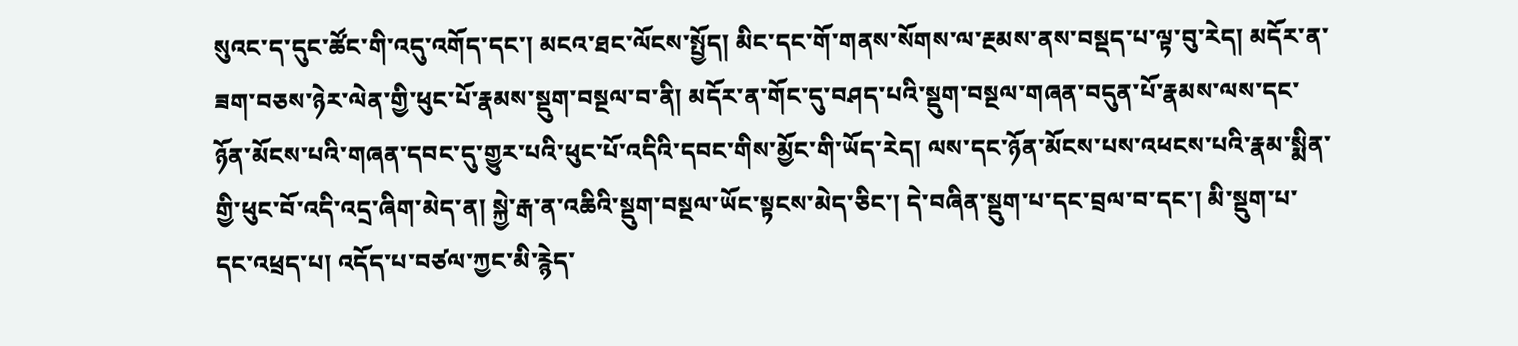སུའང་ད་དུང་ཚོང་གི་འདུ་འགོད་དང་། མངའ་ཐང་ལོངས་སྤྱོད། མིང་དང་གོ་གནས་སོགས་ལ་རྔམས་ནས་བསྡད་པ་ལྟ་བུ་རེད། མདོར་ན་ཟག་བཅས་ཉེར་ལེན་གྱི་ཕུང་པོ་རྣམས་སྡུག་བསྔལ་བ་ནི། མདོར་ན་གོང་དུ་བཤད་པའི་སྡུག་བསྔལ་གཞན་བདུན་པོ་རྣམས་ལས་དང་ཉོན་མོངས་པའི་གཞན་དབང་དུ་གྱུར་པའི་ཕུང་པོ་འདིའི་དབང་གིས་མྱོང་གི་ཡོད་རེད། ལས་དང་ཉོན་མོངས་པས་འཕངས་པའི་རྣམ་སྨིན་གྱི་ཕུང་བོ་འདི་འདྲ་ཞིག་མེད་ན། སྐྱེ་རྒ་ན་འཆིའི་སྡུག་བསྔལ་ཡོང་སྟངས་མེད་ཅིང་། དེ་བཞིན་སྡུག་པ་དང་བྲལ་བ་དང་། མི་སྡུག་པ་དང་འཕྲད་པ། འདོད་པ་བཙལ་ཀྱང་མི་རྙེད་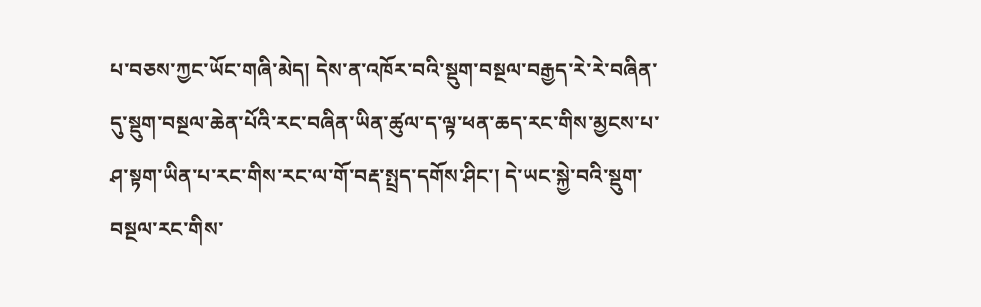པ་བཅས་ཀྱང་ཡོང་གཞི་མེད། དེས་ན་འཁོར་བའི་སྡུག་བསྔལ་བརྒྱད་རེ་རེ་བཞིན་དུ་སྡུག་བསྔལ་ཆེན་པོའི་རང་བཞིན་ཡིན་ཚུལ་ད་ལྟ་ཕན་ཆད་རང་གིས་མྱངས་པ་ཤ་སྟག་ཡིན་པ་རང་གིས་རང་ལ་གོ་བརྡ་སྤྲད་དགོས་ཤིང་། དེ་ཡང་སྐྱེ་བའི་སྡུག་བསྔལ་རང་གིས་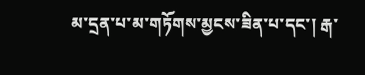མ་དྲན་པ་མ་གཏོགས་མྱངས་ཟིན་པ་དང་། རྒ་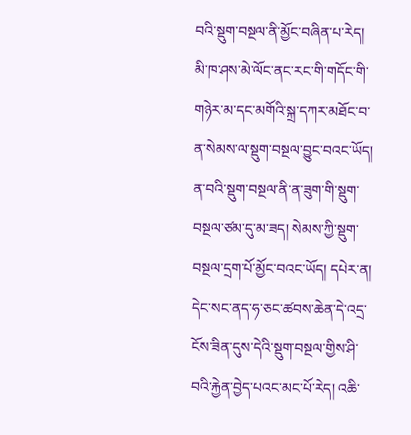བའི་སྡུག་བསྔལ་ནི་མྱོང་བཞིན་པ་རེད། མི་ཁ་ཤས་མེ་ལོང་ནང་རང་གི་གདོང་གི་གཉེར་མ་དང་མགོའི་སྐྲ་དཀར་མཐོང་བ་ན་སེམས་ལ་སྡུག་བསྔལ་བྱུང་བའང་ཡོད། ན་བའི་སྡུག་བསྔལ་ནི་ན་ཟུག་གི་སྡུག་བསྔལ་ཙམ་དུ་མ་ཟད། སེམས་ཀྱི་སྡུག་བསྔལ་དྲག་པོ་མྱོང་བའང་ཡོད། དཔེར་ན། དེང་སང་ནད་ཧ་ཅང་ཚབས་ཆེན་དེ་འདྲ་ངོས་ཟིན་དུས་དེའི་སྡུག་བསྔལ་གྱིས་ཤི་བའི་རྐྱེན་བྱེད་པའང་མང་པོ་རེད། འཆི་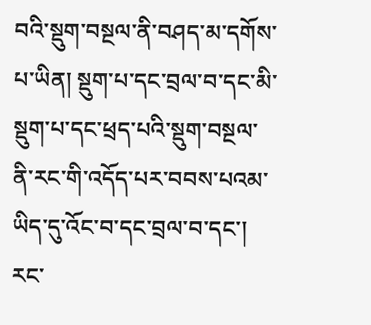བའི་སྡུག་བསྔལ་ནི་བཤད་མ་དགོས་པ་ཡིན། སྡུག་པ་དང་བྲལ་བ་དང་མི་སྡུག་པ་དང་ཕྲད་པའི་སྡུག་བསྔལ་ནི་རང་གི་འདོད་པར་བབས་པའམ་ཡིད་དུ་འོང་བ་དང་བྲལ་བ་དང་། རང་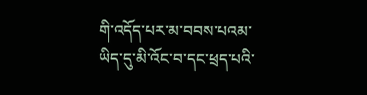གི་འདོད་པར་མ་བབས་པའམ་ཡིད་དུ་མི་འོང་བ་དང་ཕྲད་པའི་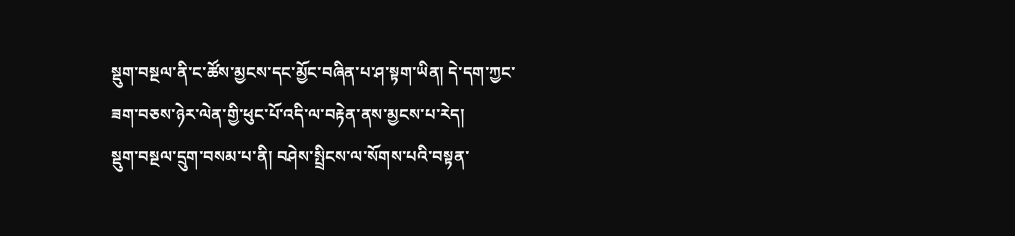སྡུག་བསྔལ་ནི་ང་ཚོས་མྱངས་དང་མྱོང་བཞིན་པ་ཤ་སྟག་ཡིན། དེ་དག་ཀྱང་ཟག་བཅས་ཉེར་ལེན་གྱི་ཕུང་པོ་འདི་ལ་བརྟེན་ནས་མྱངས་པ་རེད།
སྡུག་བསྔལ་དྲུག་བསམ་པ་ནི། བཤེས་སྤྲིངས་ལ་སོགས་པའི་བསྟན་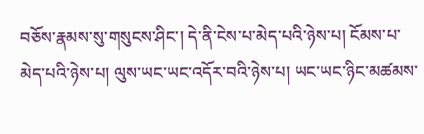བཅོས་རྣམས་སུ་གསུངས་ཤིང་། དེ་ནི་ངེས་པ་མེད་པའི་ཉེས་པ། ངོམས་པ་མེད་པའི་ཉེས་པ། ལུས་ཡང་ཡང་འདོར་བའི་ཉེས་པ། ཡང་ཡང་ཉིང་མཚམས་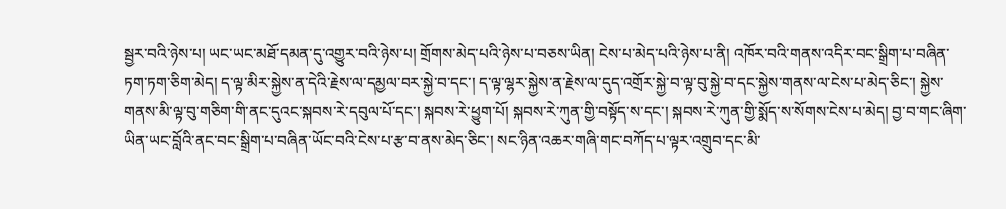སྦྱར་བའི་ཉེས་པ། ཡང་ཡང་མཐོ་དམན་དུ་འགྱུར་བའི་ཉེས་པ། གྲོགས་མེད་པའི་ཉེས་པ་བཅས་ཡིན། ངེས་པ་མེད་པའི་ཉེས་པ་ནི། འཁོར་བའི་གནས་འདིར་བང་སྒྲིག་པ་བཞིན་ཏག་ཏག་ཅིག་མེད། ད་ལྟ་མིར་སྐྱེས་ན་དེའི་རྗེས་ལ་དམྱལ་བར་སྐྱེ་བ་དང་། ད་ལྟ་ལྷར་སྐྱེས་ན་རྗེས་ལ་དུད་འགྲོར་སྐྱེ་བ་ལྟ་བུ་སྐྱེ་བ་དང་སྐྱེས་གནས་ལ་ངེས་པ་མེད་ཅིང་། སྐྱེས་གནས་མི་ལྟ་བུ་གཅིག་གི་ནང་དུའང་སྐབས་རེ་དབུལ་པོ་དང་། སྐབས་རེ་ཕྱུག་པོ། སྐབས་རེ་ཀུན་གྱི་བསྟོད་ས་དང་། སྐབས་རེ་ཀུན་གྱི་སྨོད་ས་སོགས་ངེས་པ་མེད། བྱ་བ་གང་ཞིག་ཡིན་ཡང་བློའི་ནང་བང་སྒྲིག་པ་བཞིན་ཡོང་བའི་ངེས་པ་རྩ་བ་ནས་མེད་ཅིང་། སང་ཉིན་འཆར་གཞི་གང་བཀོད་པ་ལྟར་འགྲུབ་དང་མི་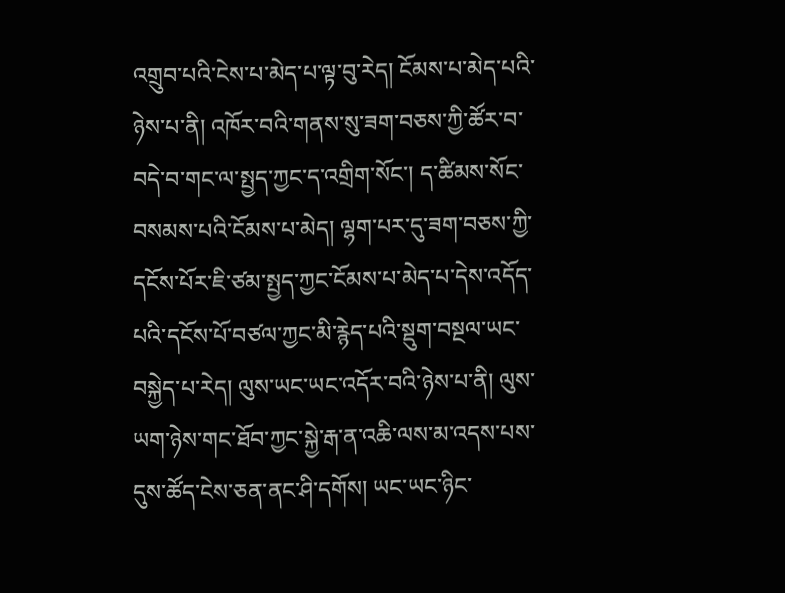འགྲུབ་པའི་ངེས་པ་མེད་པ་ལྟ་བུ་རེད། ངོམས་པ་མེད་པའི་ཉེས་པ་ནི། འཁོར་བའི་གནས་སུ་ཟག་བཅས་ཀྱི་ཚོར་བ་བདེ་བ་གང་ལ་སྤྱད་ཀྱང་ད་འགྲིག་སོང་། ད་ཚིམས་སོང་བསམས་པའི་ངོམས་པ་མེད། ལྷག་པར་དུ་ཟག་བཅས་ཀྱི་དངོས་པོར་ཇི་ཙམ་སྤྱད་ཀྱང་ངོམས་པ་མེད་པ་དེས་འདོད་པའི་དངོས་པོ་བཙལ་ཀྱང་མི་རྙེད་པའི་སྡུག་བསྔལ་ཡང་བསྐྱེད་པ་རེད། ལུས་ཡང་ཡང་འདོར་བའི་ཉེས་པ་ནི། ལུས་ཡག་ཉེས་གང་ཐོབ་ཀྱང་སྐྱེ་རྒ་ན་འཆི་ལས་མ་འདས་པས་དུས་ཚོད་ངེས་ཅན་ནང་ཤི་དགོས། ཡང་ཡང་ཉིང་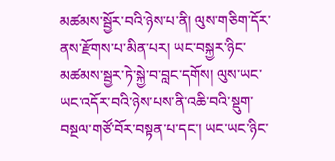མཚམས་སྦྱོར་བའི་ཉེས་པ་ནི། ལུས་གཅིག་དོར་ནས་རྫོགས་པ་མིན་པར། ཡང་བསྐྱར་ཉིང་མཚམས་སྦྱར་ཏེ་སྐྱེ་བ་བླང་དགོས། ལུས་ཡང་ཡང་འདོར་བའི་ཉེས་པས་ནི་འཆི་བའི་སྡུག་བསྔལ་གཙོ་བོར་བསྟན་པ་དང་། ཡང་ཡང་ཉིང་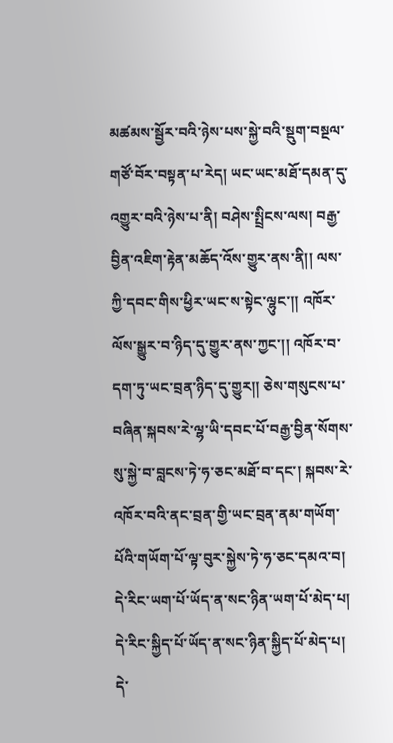མཚམས་སྦྱོར་བའི་ཉེས་པས་སྐྱེ་བའི་སྡུག་བསྔལ་གཙོ་བོར་བསྟན་པ་རེད། ཡང་ཡང་མཐོ་དམན་དུ་འགྱུར་བའི་ཉེས་པ་ནི། བཤེས་སྤྲིངས་ལས། བརྒྱ་བྱིན་འཇིག་རྟེན་མཆོད་འོས་གྱུར་ནས་ནི།། ལས་ཀྱི་དབང་གིས་ཕྱིར་ཡང་ས་སྟེང་ལྷུང་།། འཁོར་ལོས་སྒྱུར་བ་ཉིད་དུ་གྱུར་ནས་ཀྱང་།། འཁོར་བ་དག་ཏུ་ཡང་བྲན་ཉིད་དུ་གྱུར།། ཅེས་གསུངས་པ་བཞིན་སྐབས་རེ་ལྷ་ཡི་དབང་པོ་བརྒྱ་བྱིན་སོགས་སུ་སྐྱེ་བ་བླངས་ཏེ་ཧ་ཅང་མཐོ་བ་དང་། སྐབས་རེ་འཁོར་བའི་ནང་བྲན་གྱི་ཡང་བྲན་ནམ་གཡོག་པོའི་གཡོག་པོ་ལྟ་བུར་སྐྱེས་ཏེ་ཧ་ཅང་དམའ་བ། དེ་རིང་ཡག་པོ་ཡོད་ན་སང་ཉིན་ཡག་པོ་མེད་པ། དེ་རིང་སྐྱིད་པོ་ཡོད་ན་སང་ཉིན་སྐྱིད་པོ་མེད་པ། དེ་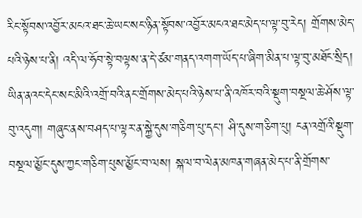རིང་སྟོབས་འབྱོར་མངའ་ཐང་ཆེ་ཡང་སང་ཉིན་སྟོབས་འབྱོར་མངའ་ཐང་མེད་པ་ལྟ་བུ་རེད། གྲོགས་མེད་པའི་ཉེས་པ་ནི། འདི་ལ་ཧོབ་སྟེ་བལྟས་ན་དེ་ཙམ་གནད་འགག་ཡོད་པ་ཞིག་མིན་པ་ལྟ་བུ་མཐོང་སྲིད། ཡིན་ནའང་དེང་སང་མིའི་འགྲོ་བའི་ནང་གྲོགས་མེད་པའི་ཉེས་པ་ནི་འཁོར་བའི་སྡུག་བསྔལ་ཆེ་ཤོས་ལྟ་བུ་འདུག། གཞུང་ནས་བཤད་པ་ལྟར་ན་སྐྱེ་དུས་གཅིག་པུ་དང་། ཤི་དུས་གཅིག་པུ། ངན་འགྲོའི་སྡུག་བསྔལ་མྱོང་དུས་ཀྱང་གཅིག་པུས་མྱོང་བ་ལས། སྐལ་བ་ལེན་མཁན་གཞན་མེད་པ་ནི་གྲོགས་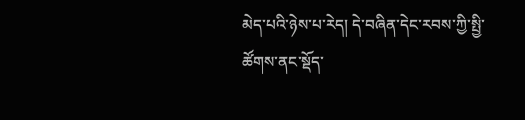མེད་པའི་ཉེས་པ་རེད། དེ་བཞིན་དེང་རབས་ཀྱི་སྤྱི་ཚོགས་ནང་སྡོད་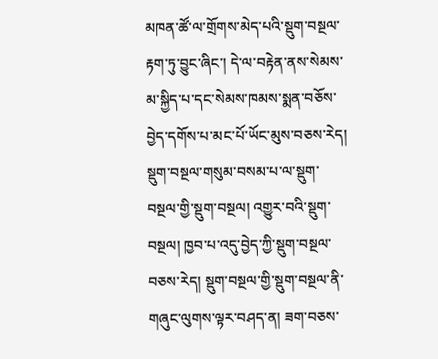མཁན་ཚོ་ལ་གྲོགས་མེད་པའི་སྡུག་བསྔལ་རྟག་ཏུ་བྱུང་ཞིང་། དེ་ལ་བརྟེན་ནས་སེམས་མ་སྐྱིད་པ་དང་སེམས་ཁམས་སྨན་བཅོས་བྱེད་དགོས་པ་མང་པོ་ཡོང་མུས་བཅས་རེད།
སྡུག་བསྔལ་གསུམ་བསམ་པ་ལ་སྡུག་བསྔལ་གྱི་སྡུག་བསྔལ། འགྱུར་བའི་སྡུག་བསྔལ། ཁྱབ་པ་འདུ་བྱེད་ཀྱི་སྡུག་བསྔལ་བཅས་རེད། སྡུག་བསྔལ་གྱི་སྡུག་བསྔལ་ནི་གཞུང་ལུགས་ལྟར་བཤད་ན། ཟག་བཅས་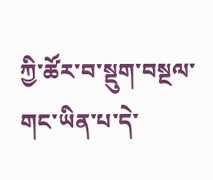ཀྱི་ཚོར་བ་སྡུག་བསྔལ་གང་ཡིན་པ་དེ་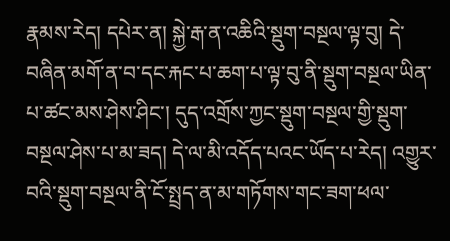རྣམས་རེད། དཔེར་ན། སྐྱེ་རྒ་ན་འཆིའི་སྡུག་བསྔལ་ལྟ་བུ། དེ་བཞིན་མགོ་ན་བ་དང་རྐང་པ་ཆག་པ་ལྟ་བུ་ནི་སྡུག་བསྔལ་ཡིན་པ་ཚང་མས་ཤེས་ཤིང་། དུད་འགྲོས་ཀྱང་སྡུག་བསྔལ་གྱི་སྡུག་བསྔལ་ཤེས་པ་མ་ཟད། དེ་ལ་མི་འདོད་པའང་ཡོད་པ་རེད། འགྱུར་བའི་སྡུག་བསྔལ་ནི་ངོ་སྤྲད་ན་མ་གཏོགས་གང་ཟག་ཕལ་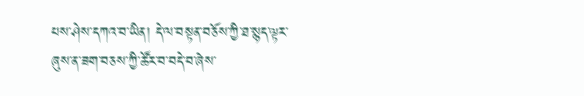པས་ཤེས་དཀའ་བ་ཡིན། དེ་ལ་བསྟན་བཅོས་ཀྱི་ཐ་སྙད་ལྟར་ཞུས་ན་ཟག་བཅས་ཀྱི་ཚོར་བ་བདེ་བ་ཞེས་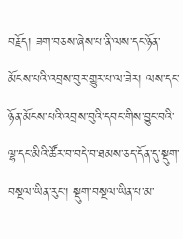བརྗོད། ཟག་བཅས་ཞེས་པ་ནི་ལས་དང་ཉོན་མོངས་པའི་འབྲས་བུར་གྱུར་པ་ལ་ཟེར། ལས་དང་ཉོན་མོངས་པའི་འབྲས་བུའི་དབང་གིས་བྱུང་བའི་ལྷ་དང་མིའི་ཚོར་བ་བདེ་བ་ཐམས་ཅད་དོན་དུ་སྡུག་བསྔལ་ཡིན་རུང་། སྡུག་བསྔལ་ཡིན་པ་མ་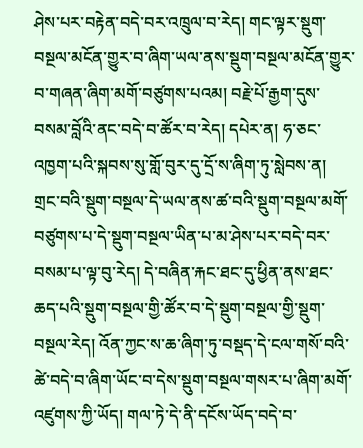ཤེས་པར་བརྟེན་བདེ་བར་འཁྲུལ་བ་རེད། གང་ལྟར་སྡུག་བསྔལ་མངོན་གྱུར་བ་ཞིག་ཡལ་ནས་སྡུག་བསྔལ་མངོན་གྱུར་བ་གཞན་ཞིག་མགོ་བཙུགས་པའམ། བརྗེ་པོ་རྒྱག་དུས་བསམ་བློའི་ནང་བདེ་བ་ཚོར་བ་རེད། དཔེར་ན། ཧ་ཅང་འཁྱག་པའི་སྐབས་སུ་གློ་བུར་དུ་དྲོ་ས་ཞིག་ཏུ་སླེབས་ན། གྲང་བའི་སྡུག་བསྔལ་དེ་ཡལ་ནས་ཚ་བའི་སྡུག་བསྔལ་མགོ་བཙུགས་པ་དེ་སྡུག་བསྔལ་ཡིན་པ་མ་ཤེས་པར་བདེ་བར་བསམ་པ་ལྟ་བུ་རེད། དེ་བཞིན་རྐང་ཐང་དུ་ཕྱིན་ནས་ཐང་ཆད་པའི་སྡུག་བསྔལ་གྱི་ཚོར་བ་དེ་སྡུག་བསྔལ་གྱི་སྡུག་བསྔལ་རེད། འོན་ཀྱང་ས་ཆ་ཞིག་ཏུ་བསྡད་དེ་ངལ་གསོ་བའི་ཚེ་བདེ་བ་ཞིག་ཡོང་བ་དེས་སྡུག་བསྔལ་གསར་པ་ཞིག་མགོ་འཛུགས་ཀྱི་ཡོད། གལ་ཏེ་དེ་ནི་དངོས་ཡོད་བདེ་བ་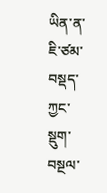ཡིན་ན་ཇི་ཙམ་བསྡད་ཀྱང་སྡུག་བསྔལ་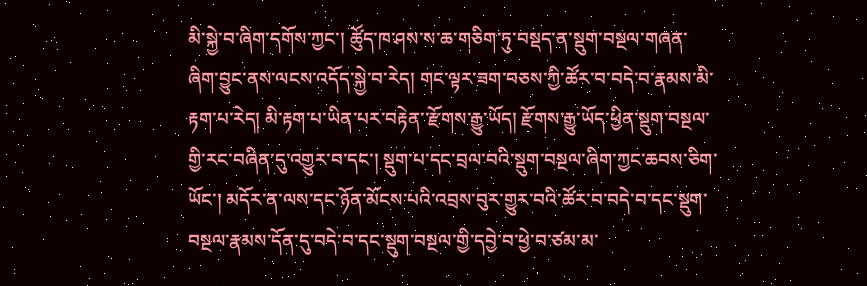མི་སྐྱེ་བ་ཞིག་དགོས་ཀྱང་། ཚོུད་ཁ་ཤས་ས་ཆ་གཅིག་ཏུ་བསྡད་ན་སྡུག་བསྔལ་གཞན་ཞིག་བྱུང་ནས་ལངས་འདོད་སྐྱེ་བ་རེད། གང་ལྟར་ཟག་བཅས་ཀྱི་ཚོར་བ་བདེ་བ་རྣམས་མི་རྟག་པ་རེད། མི་རྟག་པ་ཡིན་པར་བརྟེན་་རྫོགས་རྒྱུ་ཡོད། རྫོགས་རྒྱུ་ཡོད་ཕྱིན་སྡུག་བསྔལ་གྱི་རང་བཞིན་དུ་འགྱུར་བ་དང་། སྡུག་པ་དང་བྲལ་བའི་སྡུག་བསྔལ་ཞིག་ཀྱང་ཆབས་ཅིག་ཡོང་། མདོར་ན་ལས་དང་ཉོན་མོངས་པའི་འབྲས་བུར་གྱུར་བའི་ཚོར་བ་བདེ་བ་དང་སྡུག་བསྔལ་རྣམས་དོན་དུ་བདེ་བ་དང་སྡུག་བསྔལ་གྱི་དབྱེ་བ་ཕྱེ་བ་ཙམ་མ་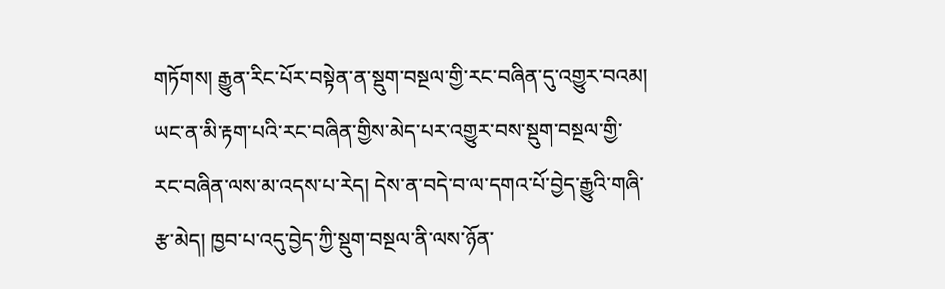གཏོགས། རྒྱུན་རིང་པོར་བསྟེན་ན་སྡུག་བསྔལ་གྱི་རང་བཞིན་དུ་འགྱུར་བའམ། ཡང་ན་མི་རྟག་པའི་རང་བཞིན་གྱིས་མེད་པར་འགྱུར་བས་སྡུག་བསྔལ་གྱི་རང་བཞིན་ལས་མ་འདས་པ་རེད། དེས་ན་བདེ་བ་ལ་དགའ་པོ་བྱེད་རྒྱུའི་གཞི་རྩ་མེད། ཁྱབ་པ་འདུ་བྱེད་ཀྱི་སྡུག་བསྔལ་ནི་ལས་ཉོན་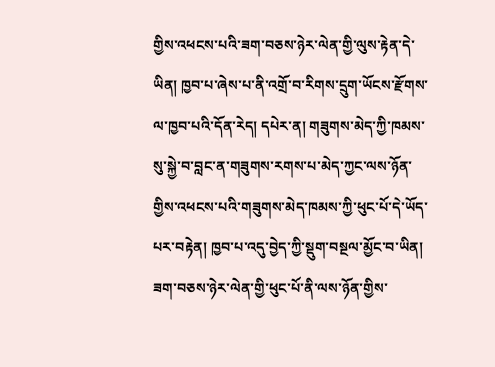གྱིས་འཕངས་པའི་ཟག་བཅས་ཉེར་ལེན་གྱི་ལུས་རྟེན་དེ་ཡིན། ཁྱབ་པ་ཞེས་པ་ནི་འགྲོ་བ་རིགས་དྲུག་ཡོངས་རྫོགས་ལ་ཁྱབ་པའི་དོན་རེད། དཔེར་ན། གཟུགས་མེད་ཀྱི་ཁམས་སུ་སྐྱེ་བ་བླང་ན་གཟུགས་རགས་པ་མེད་ཀྱང་ལས་ཉོན་གྱིས་འཕངས་པའི་གཟུགས་མེད་ཁམས་ཀྱི་ཕུང་པོ་དེ་ཡོད་པར་བརྟེན། ཁྱབ་པ་འདུ་བྱེད་ཀྱི་སྡུག་བསྔལ་མྱོང་བ་ཡིན། ཟག་བཅས་ཉེར་ལེན་གྱི་ཕུང་པོ་ནི་ལས་ཉོན་གྱིས་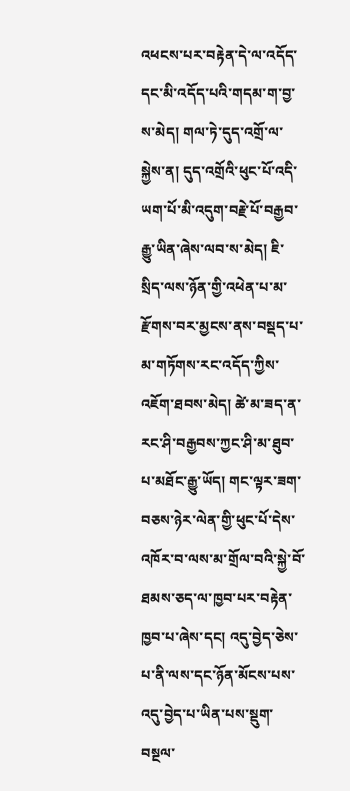འཕངས་པར་བརྟེན་དེ་ལ་འདོད་དང་མི་འདོད་པའི་གདམ་ག་བྱ་ས་མེད། གལ་ཏེ་དུད་འགྲོ་ལ་སྐྱེས་ན། དུད་འགྲོའི་ཕུང་པོ་འདི་ཡག་པོ་མི་འདུག་བརྗེ་པོ་བརྒྱབ་རྒྱུ་ཡིན་ཞེས་ལབ་ས་མེད། ཇི་སྲིད་ལས་ཉོན་གྱི་འཕེན་པ་མ་རྫོགས་བར་མྱངས་ནས་བསྡད་པ་མ་གཏོགས་རང་འདོད་ཀྱིས་འཇོག་ཐབས་མེད། ཚེ་མ་ཟད་ན་རང་ཤི་བརྒྱབས་ཀྱང་ཤི་མ་ཐུབ་པ་མཐོང་རྒྱུ་ཡོད། གང་ལྟར་ཟག་བཅས་ཉེར་ལེན་གྱི་ཕུང་པོ་དེས་འཁོར་བ་ལས་མ་གྲོལ་བའི་སྐྱེ་བོ་ཐམས་ཅད་ལ་ཁྱབ་པར་བརྟེན་ཁྱབ་པ་ཞེས་དང། འདུ་བྱེད་ཅེས་པ་ནི་ལས་དང་ཉོན་མོངས་པས་འདུ་བྱེད་པ་ཡིན་པས་སྡུག་བསྔལ་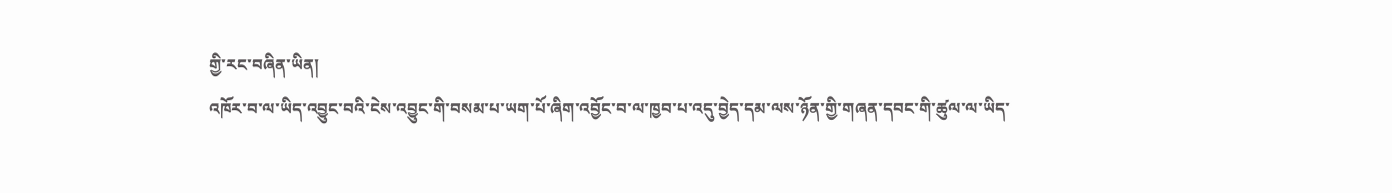གྱི་རང་བཞིན་ཡིན།
འཁོར་བ་ལ་ཡིད་འབྱུང་བའི་ངེས་འབྱུང་གི་བསམ་པ་ཡག་པོ་ཞིག་འབྱོང་བ་ལ་ཁྱབ་པ་འདུ་བྱེད་དམ་ལས་ཉོན་གྱི་གཞན་དབང་གི་ཚུལ་ལ་ཡིད་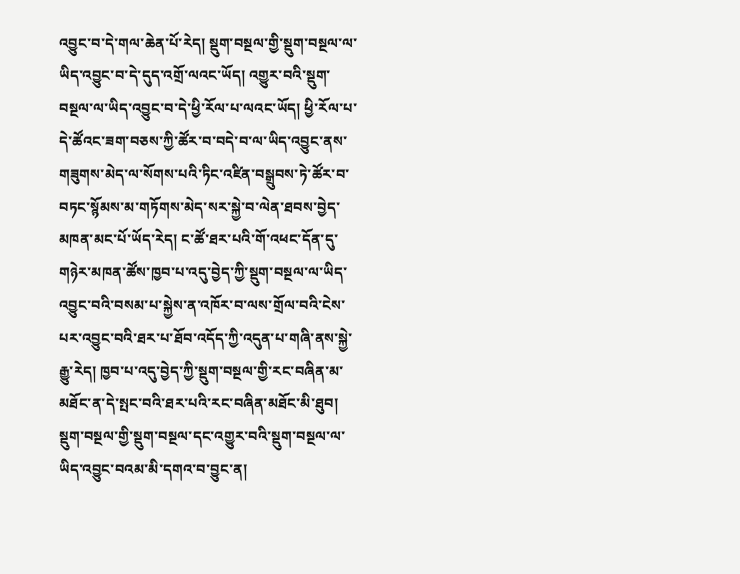འབྱུང་བ་དེ་གལ་ཆེན་པོ་རེད། སྡུག་བསྔལ་གྱི་སྡུག་བསྔལ་ལ་ཡིད་འབྱུང་བ་དེ་དུད་འགྲོ་ལའང་ཡོད། འགྱུར་བའི་སྡུག་བསྔལ་ལ་ཡིད་འབྱུང་བ་དེ་ཕྱི་རོལ་པ་ལའང་ཡོད། ཕྱི་རོལ་པ་དེ་ཚོའང་ཟག་བཅས་ཀྱི་ཚོར་བ་བདེ་བ་ལ་ཡིད་འབྱུང་ནས་གཟུགས་མེད་ལ་སོགས་པའི་ཏིང་འཛིན་བསྒྲུབས་ཏེ་ཚོར་བ་བཏང་སྙོམས་མ་གཏོགས་མེད་སར་སྐྱེ་བ་ལེན་ཐབས་བྱེད་མཁན་མང་པོ་ཡོད་རེད། ང་ཚོ་ཐར་པའི་གོ་འཕང་དོན་དུ་གཉེར་མཁན་ཚོས་ཁྱབ་པ་འདུ་བྱེད་ཀྱི་སྡུག་བསྔལ་ལ་ཡིད་འབྱུང་བའི་བསམ་པ་སྐྱེས་ན་འཁོར་བ་ལས་གྲོལ་བའི་ངེས་པར་འབྱུང་བའི་ཐར་པ་ཐོབ་འདོད་ཀྱི་འདུན་པ་གཞི་ནས་སྐྱེ་རྒྱུ་རེད། ཁྱབ་པ་འདུ་བྱེད་ཀྱི་སྡུག་བསྔལ་གྱི་རང་བཞིན་མ་མཐོང་ན་དེ་སྤང་བའི་ཐར་པའི་རང་བཞིན་མཐོང་མི་ཐུབ། སྡུག་བསྔལ་གྱི་སྡུག་བསྔལ་དང་འགྱུར་བའི་སྡུག་བསྔལ་ལ་ཡིད་འབྱུང་བའམ་མི་དགའ་བ་བྱུང་ན།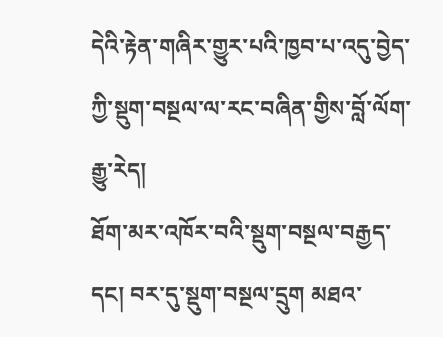དེའི་རྟེན་གཞིར་གྱུར་པའི་ཁྱབ་པ་འདུ་བྱེད་ཀྱི་སྡུག་བསྔལ་ལ་རང་བཞིན་གྱིས་བློ་ལོག་རྒྱུ་རེད།
ཐོག་མར་འཁོར་བའི་སྡུག་བསྔལ་བརྒྱད་དང། བར་དུ་སྡུག་བསྔལ་དྲུག མཐའ་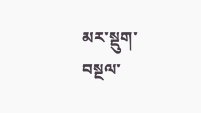མར་སྡུག་བསྔལ་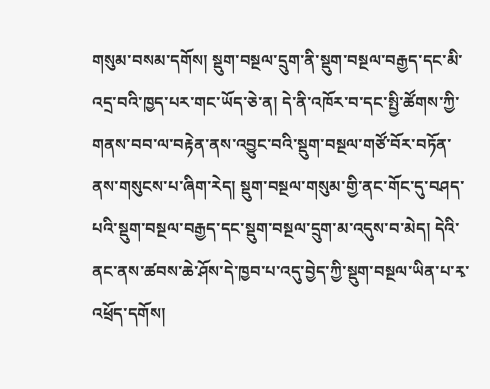གསུམ་བསམ་དགོས། སྡུག་བསྔལ་དྲུག་ནི་སྡུག་བསྔལ་བརྒྱད་དང་མི་འདྲ་བའི་ཁྱད་པར་གང་ཡོད་ཅེ་ན། དེ་ནི་འཁོར་བ་དང་སྤྱི་ཚོགས་ཀྱི་གནས་བབ་ལ་བརྟེན་ནས་འབྱུང་བའི་སྡུག་བསྔལ་གཙོ་བོར་བཏོན་ནས་གསུངས་པ་ཞིག་རེད། སྡུག་བསྔལ་གསུམ་གྱི་ནང་གོང་དུ་བཤད་པའི་སྡུག་བསྔལ་བརྒྱད་དང་སྡུག་བསྔལ་དྲུག་མ་འདུས་བ་མེད། དེའི་ནང་ནས་ཚབས་ཆེ་ཤོས་དེ་ཁྱབ་པ་འདུ་བྱེད་ཀྱི་སྡུག་བསྔལ་ཡིན་པ་རྭ་འཕྲོད་དགོས།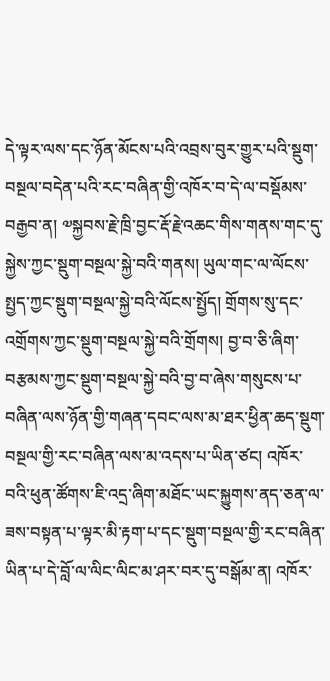དེ་ལྟར་ལས་དང་ཉོན་མོངས་པའི་འབྲས་བུར་གྱུར་པའི་སྡུག་བསྔལ་བདེན་པའི་རང་བཞིན་གྱི་འཁོར་བ་དེ་ལ་བསྡོམས་བརྒྱབ་ན། ༧སྐྱབས་རྗེ་ཁྲི་བྱང་རྡོ་རྗེ་འཆང་གིས་གནས་གང་དུ་སྐྱེས་ཀྱང་སྡུག་བསྔལ་སྐྱེ་བའི་གནས། ཡུལ་གང་ལ་ལོངས་སྤྱད་ཀྱང་སྡུག་བསྔལ་སྐྱེ་བའི་ལོངས་སྤྱོད། གྲོགས་སུ་དང་འགྲོགས་ཀྱང་སྡུག་བསྔལ་སྐྱེ་བའི་གྲོགས། བྱ་བ་ཅི་ཞིག་བརྩམས་ཀྱང་སྡུག་བསྔལ་སྐྱེ་བའི་བྱ་བ་ཞེས་གསུངས་པ་བཞིན་ལས་ཉོན་གྱི་གཞན་དབང་ལས་མ་ཐར་ཕྱིན་ཆད་སྡུག་བསྔལ་གྱི་རང་བཞིན་ལས་མ་འདས་པ་ཡིན་ཙང། འཁོར་བའི་ཕུན་ཚོགས་ཇི་འདྲ་ཞིག་མཐོང་ཡང་སྐྱུགས་ནད་ཅན་ལ་ཟས་བསྟན་པ་ལྟར་མི་རྟག་པ་དང་སྡུག་བསྔལ་གྱི་རང་བཞིན་ཡིན་པ་དེ་བློ་ལ་ལིང་ལིང་མ་ཤར་བར་དུ་བསྒོམ་ན། འཁོར་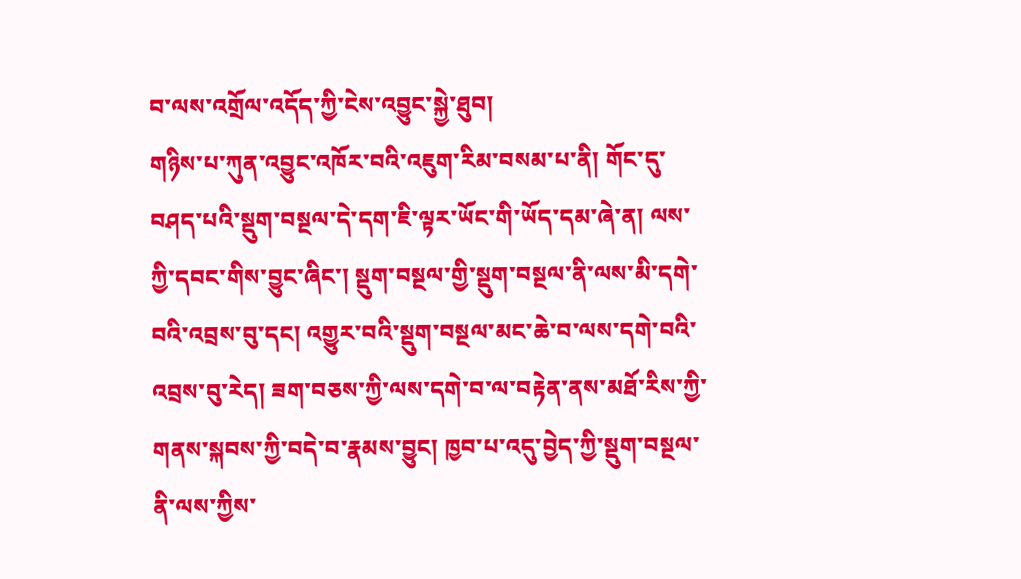བ་ལས་འགྲོལ་འདོད་ཀྱི་ངེས་འབྱུང་སྐྱེ་ཐུབ།
གཉིས་པ་ཀུན་འབྱུང་འཁོར་བའི་འཇུག་རིམ་བསམ་པ་ནི། གོང་དུ་བཤད་པའི་སྡུག་བསྔལ་དེ་དག་ཇི་ལྟར་ཡོང་གི་ཡོད་དམ་ཞེ་ན། ལས་ཀྱི་དབང་གིས་བྱུང་ཞིང་། སྡུག་བསྔལ་གྱི་སྡུག་བསྔལ་ནི་ལས་མི་དགེ་བའི་འབྲས་བུ་དང། འགྱུར་བའི་སྡུག་བསྔལ་མང་ཆེ་བ་ལས་དགེ་བའི་འབྲས་བུ་རེད། ཟག་བཅས་ཀྱི་ལས་དགེ་བ་ལ་བརྟེན་ནས་མཐོ་རིས་ཀྱི་གནས་སྐབས་ཀྱི་བདེ་བ་རྣམས་བྱུང། ཁྱབ་པ་འདུ་བྱེད་ཀྱི་སྡུག་བསྔལ་ནི་ལས་ཀྱིས་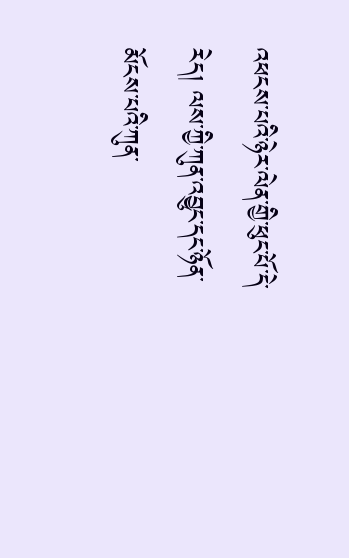འཕངས་པའི་ཉེར་ལེན་གྱི་ཕུང་པོ་དེ་རེད། ལས་ཀྱི་ཀུན་འབྱུང་དང་ཉོན་མོངས་པའི་ཀུན་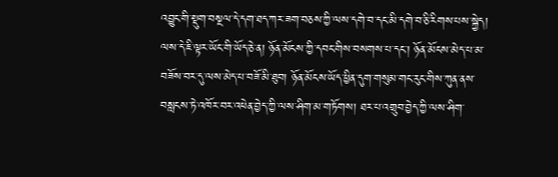འབྱུང་གི་སྡུག་བསྔལ་དེ་དག་ཐད་ཀར་ཟག་བཅས་ཀྱི་ལས་དགེ་བ་དང་མི་དགེ་བ་ཅི་རིགས་པས་སྐྱེད། ལས་དེ་ཇི་ལྟར་ཡོང་གི་ཡོད་ཅེ་ན། ཉོན་མོངས་ཀྱི་དབང་གིས་བསགས་པ་དང་། ཉོན་མོངས་མེད་པ་མ་བཟོས་བར་དུ་ལས་མེད་པ་བཟོ་མི་ཐུབ། ཉོན་མོངས་ཡོད་ཕྱིན་དུག་གསུམ་གང་རུང་གིས་ཀུན་ནས་བསླངས་ཏེ་འཁོར་བར་འཕེན་བྱེད་ཀྱི་ལས་ཤིག་མ་གཏོགས། ཐར་པ་འགྲུབ་བྱེད་ཀྱི་ལས་ཤིག་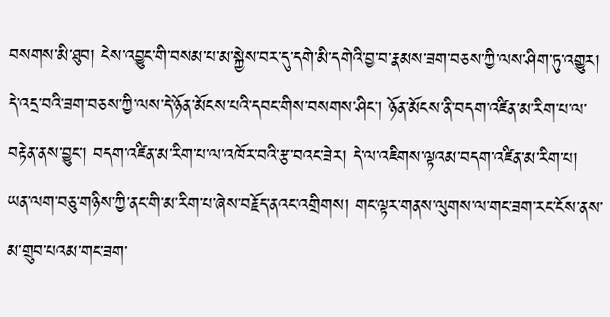བསགས་མི་ཐུབ། ངེས་འབྱུང་གི་བསམ་པ་མ་སྐྱེས་བར་དུ་དགེ་མི་དགེའི་བྱ་བ་རྣམས་ཟག་བཅས་ཀྱི་ལས་ཤིག་ཏུ་འགྱུར། དེ་འདྲ་བའི་ཟག་བཅས་ཀྱི་ལས་དེ་ཉོན་མོངས་པའི་དབང་གིས་བསགས་ཤིང་། ཉོན་མོངས་ནི་བདག་འཛིན་མ་རིག་པ་ལ་བརྟེན་ནས་བྱུང་། བདག་འཛིན་མ་རིག་པ་ལ་འཁོར་བའི་རྩ་བའང་ཟེར། དེ་ལ་འཇིགས་ལྟའམ་བདག་འཛིན་མ་རིག་པ། ཡན་ལག་བཅུ་གཉིས་ཀྱི་ནང་གི་མ་རིག་པ་ཞེས་བརྗོད་ནའང་འགྲིགས། གང་ལྟར་གནས་ལུགས་ལ་གང་ཟག་རང་ངོས་ནས་མ་གྲུབ་པའམ་གང་ཟག་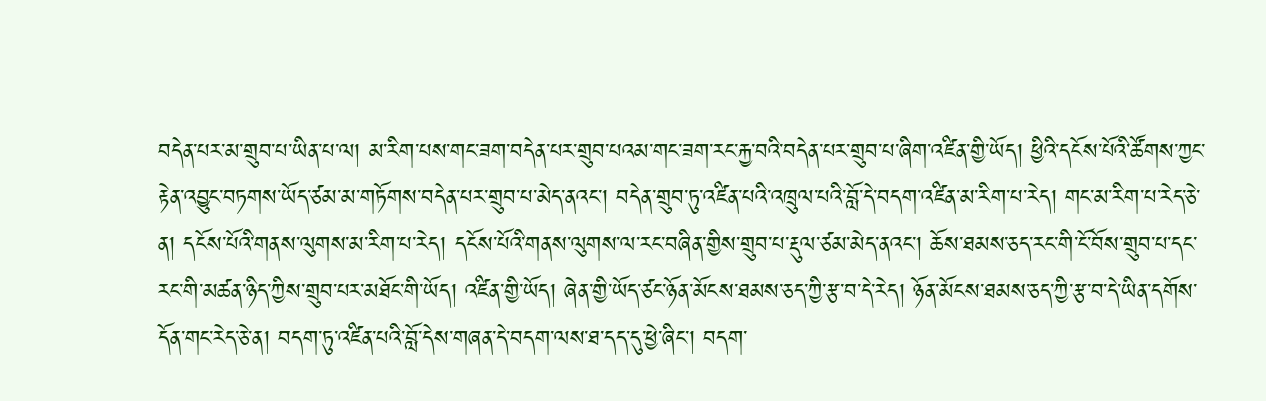བདེན་པར་མ་གྲུབ་པ་ཡིན་པ་ལ། མ་རིག་པས་གང་ཟག་བདེན་པར་གྲུབ་པའམ་གང་ཟག་རང་རྐྱ་བའི་བདེན་པར་གྲུབ་པ་ཞིག་འཛིན་གྱི་ཡོད། ཕྱིའི་དངོས་པོའི་ཚོགས་ཀྱང་རྟེན་འབྱུང་བཏགས་ཡོད་ཙམ་མ་གཏོགས་བདེན་པར་གྲུབ་པ་མེད་ནའང་། བདེན་གྲུབ་ཏུ་འཛིན་པའི་འཁྲུལ་པའི་བློ་དེ་བདག་འཛིན་མ་རིག་པ་རེད། གང་མ་རིག་པ་རེད་ཅེ་ན། དངོས་པོའི་གནས་ལུགས་མ་རིག་པ་རེད། དངོས་པོའི་གནས་ལུགས་ལ་རང་བཞིན་གྱིས་གྲུབ་པ་རྡུལ་ཙམ་མེད་ནའང་། ཆོས་ཐམས་ཅད་རང་གི་ངོ་བོས་གྲུབ་པ་དང་རང་གི་མཚན་ཉིད་ཀྱིས་གྲུབ་པར་མཐོང་གི་ཡོད། འཛིན་གྱི་ཡོད། ཞེན་གྱི་ཡོད་ཙང་ཉོན་མོངས་ཐམས་ཅད་ཀྱི་རྩ་བ་དེ་རེད། ཉོན་མོངས་ཐམས་ཅད་ཀྱི་རྩ་བ་དེ་ཡིན་དགོས་དོན་གང་རེད་ཅེ་ན། བདག་ཏུ་འཛིན་པའི་བློ་དེས་གཞན་དེ་བདག་ལས་ཐ་དད་དུ་ཕྱེ་ཞིང་། བདག་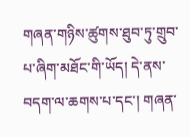གཞན་གཉིས་ཚུགས་ཐུབ་ཏུ་གྲུབ་པ་ཞིག་མཐོང་གི་ཡོད། དེ་ནས་བདག་ལ་ཆགས་པ་དང་། གཞན་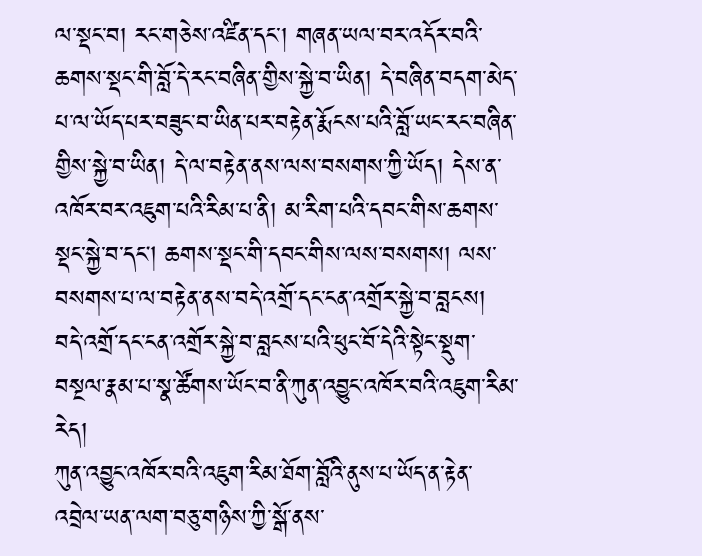ལ་སྡང་བ། རང་གཅེས་འཛིན་དང་། གཞན་ཡལ་བར་འདོར་བའི་ཆགས་སྡང་གི་བློ་དེ་རང་བཞིན་གྱིས་སྐྱེ་བ་ཡིན། དེ་བཞིན་བདག་མེད་པ་ལ་ཡོད་པར་བཟུང་བ་ཡིན་པར་བརྟེན་རྨོངས་པའི་བློ་ཡང་རང་བཞིན་གྱིས་སྐྱེ་བ་ཡིན། དེ་ལ་བརྟེན་ནས་ལས་བསགས་ཀྱི་ཡོད། དེས་ན་འཁོར་བར་འཇུག་པའི་རིམ་པ་ནི། མ་རིག་པའི་དབང་གིས་ཆགས་སྡང་སྐྱེ་བ་དང། ཆགས་སྡང་གི་དབང་གིས་ལས་བསགས། ལས་བསགས་པ་ལ་བརྟེན་ནས་བདེ་འགྲོ་དང་ངན་འགྲོར་སྐྱེ་བ་བླངས། བདེ་འགྲོ་དང་ངན་འགྲོར་སྐྱེ་བ་བླངས་པའི་ཕུང་བོ་དེའི་སྟེང་སྡུག་བསྔལ་རྣམ་པ་སྣ་ཚོགས་ཡོང་བ་ནི་ཀུན་འབྱུང་འཁོར་བའི་འཇུག་རིམ་རེད།
ཀུན་འབྱུང་འཁོར་བའི་འཇུག་རིམ་ཐོག་བློའི་ནུས་པ་ཡོད་ན་རྟེན་འབྲེལ་ཡན་ལག་བཅུ་གཉིས་ཀྱི་སྒོ་ནས་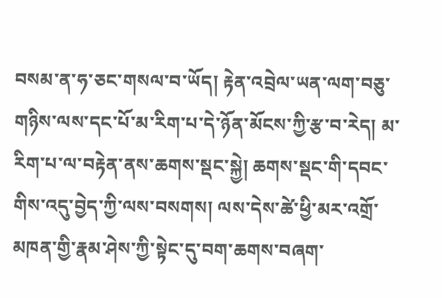བསམ་ན་ཧ་ཅང་གསལ་བ་ཡོད། རྟེན་འབྲེལ་ཡན་ལག་བཅུ་གཉིས་ལས་དང་པོ་མ་རིག་པ་དེ་ཉོན་མོངས་ཀྱི་རྩ་བ་རེད། མ་རིག་པ་ལ་བརྟེན་ནས་ཆགས་སྡང་སྐྱེ། ཆགས་སྡང་གི་དབང་གིས་འདུ་བྱེད་ཀྱི་ལས་བསགས། ལས་དེས་ཚེ་ཕྱི་མར་འགྲོ་མཁན་གྱི་རྣམ་ཤེས་ཀྱི་སྟེང་དུ་བག་ཆགས་བཞག་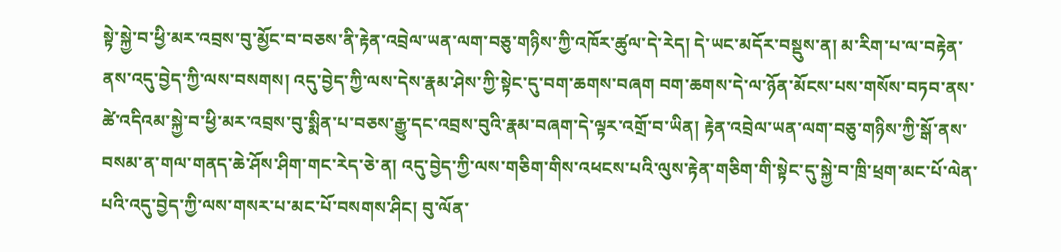སྟེ་སྐྱེ་བ་ཕྱི་མར་འབྲས་བུ་མྱོང་བ་བཅས་ནི་རྟེན་འབྲེལ་ཡན་ལག་བཅུ་གཉིས་ཀྱི་འཁོར་ཚུལ་དེ་རེད། དེ་ཡང་མདོར་བསྡུས་ན། མ་རིག་པ་ལ་བརྟེན་ནས་འདུ་བྱེད་ཀྱི་ལས་བསགས། འདུ་བྱེད་ཀྱི་ལས་དེས་རྣམ་ཤེས་ཀྱི་སྟེང་དུ་བག་ཆགས་བཞག བག་ཆགས་དེ་ལ་ཉོན་མོངས་པས་གསོས་བཏབ་ནས་ཚེ་འདིའམ་སྐྱེ་བ་ཕྱི་མར་འབྲས་བུ་སྨིན་པ་བཅས་རྒྱུ་དང་འབྲས་བུའི་རྣམ་བཞག་དེ་ལྟར་འགྲོ་བ་ཡིན། རྟེན་འབྲེལ་ཡན་ལག་བཅུ་གཉིས་ཀྱི་སྒོ་ནས་བསམ་ན་གལ་གནད་ཆེ་ཤོས་ཤིག་གང་རེད་ཅེ་ན། འདུ་བྱེད་ཀྱི་ལས་གཅིག་གིས་འཕངས་པའི་ལུས་རྟེན་གཅིག་གི་སྟེང་དུ་སྐྱེ་བ་ཁྲི་ཕྲག་མང་པོ་ལེན་པའི་འདུ་བྱེད་ཀྱི་ལས་གསར་པ་མང་པོ་བསགས་ཤིང། བུ་ལོན་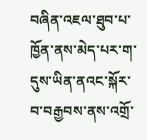བཞིན་འཇལ་ཐུབ་པ་ཁྱོན་ནས་མེད་པར་ག་དུས་ཡིན་ནའང་སྐོར་བ་བརྒྱབས་ནས་འགྲོ་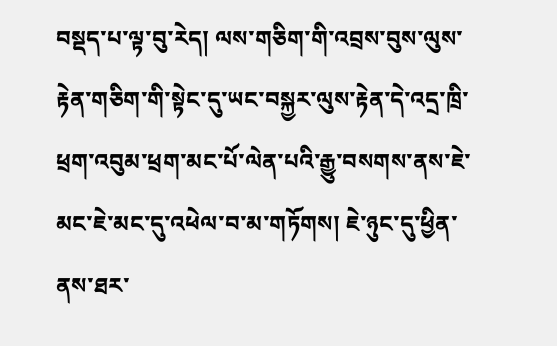བསྡད་པ་ལྟ་བུ་རེད། ལས་གཅིག་གི་འབྲས་བུས་ལུས་རྟེན་གཅིག་གི་སྟེང་དུ་ཡང་བསྐྱར་ལུས་རྟེན་དེ་འདྲ་ཁྲི་ཕྲག་འབུམ་ཕྲག་མང་པོ་ལེན་པའི་རྒྱུ་བསགས་ནས་ཇེ་མང་ཇེ་མང་དུ་འཕེལ་བ་མ་གཏོགས། ཇེ་ཉུང་དུ་ཕྱིན་ནས་ཐར་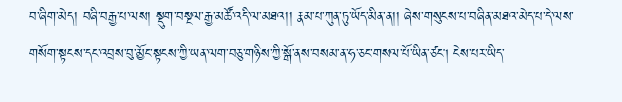བ་ཞིག་མེད། བཞི་བརྒྱ་པ་ལས། སྡུག་བསྔལ་རྒྱ་མཚོ་འདི་ལ་མཐའ།། རྣམ་པ་ཀུན་ཏུ་ཡོད་མིན་ན།། ཞེས་གསུངས་པ་བཞིན་མཐའ་མེད་པ་དེ་ལས་གསོག་སྟངས་དང་འབྲས་བུ་མྱོང་སྟངས་ཀྱི་ཡན་ལག་བཅུ་གཉིས་ཀྱི་སྒོ་ནས་བསམ་ན་ཧ་ཅང་གསལ་པོ་ཡིན་ཙང། ངེས་པར་ཡིད་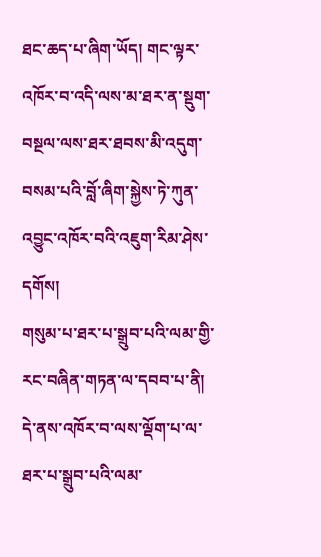ཐང་ཆད་པ་ཞིག་ཡོད། གང་ལྟར་འཁོར་བ་འདི་ལས་མ་ཐར་ན་སྡུག་བསྔལ་ལས་ཐར་ཐབས་མི་འདུག་བསམ་པའི་བློ་ཞིག་སྐྱེས་ཏེ་ཀུན་འབྱུང་འཁོར་བའི་འཇུག་རིམ་ཤེས་དགོས།
གསུམ་པ་ཐར་པ་སྒྲུབ་པའི་ལམ་གྱི་རང་བཞིན་གཏན་ལ་དབབ་པ་ནི། དེ་ནས་འཁོར་བ་ལས་ལྡོག་པ་ལ་ཐར་པ་སྒྲུབ་པའི་ལམ་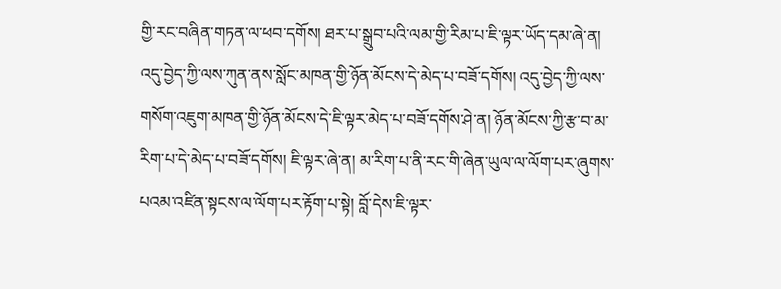གྱི་རང་བཞིན་གཏན་ལ་ཕབ་དགོས། ཐར་པ་སྒྲུབ་པའི་ལམ་གྱི་རིམ་པ་ཇི་ལྟར་ཡོད་དམ་ཞེ་ན། འདུ་བྱེད་ཀྱི་ལས་ཀུན་ནས་སློང་མཁན་གྱི་ཉོན་མོངས་དེ་མེད་པ་བཟོ་དགོས། འདུ་བྱེད་ཀྱི་ལས་གསོག་འཇུག་མཁན་གྱི་ཉོན་མོངས་དེ་ཇི་ལྟར་མེད་པ་བཟོ་དགོས་ཤེ་ན། ཉོན་མོངས་ཀྱི་རྩ་བ་མ་རིག་པ་དེ་མེད་པ་བཟོ་དགོས། ཇི་ལྟར་ཞེ་ན། མ་རིག་པ་ནི་རང་གི་ཞེན་ཡུལ་ལ་ལོག་པར་ཞུགས་པའམ་འཛིན་སྟངས་ལ་ལོག་པར་རྟོག་པ་སྟེ། བློ་དེས་ཇི་ལྟར་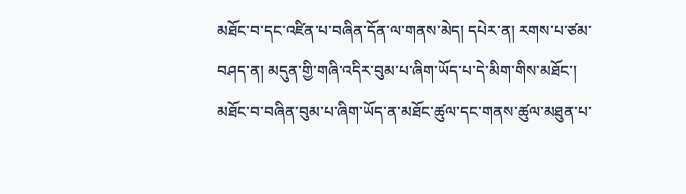མཐོང་བ་དང་འཛིན་པ་བཞིན་དོན་ལ་གནས་མེད། དཔེར་ན། རགས་པ་ཙམ་བཤད་ན། མདུན་གྱི་གཞི་འདིར་བུམ་པ་ཞིག་ཡོད་པ་དེ་མིག་གིས་མཐོང་། མཐོང་བ་བཞིན་བུམ་པ་ཞིག་ཡོད་ན་མཐོང་ཚུལ་དང་གནས་ཚུལ་མཐུན་པ་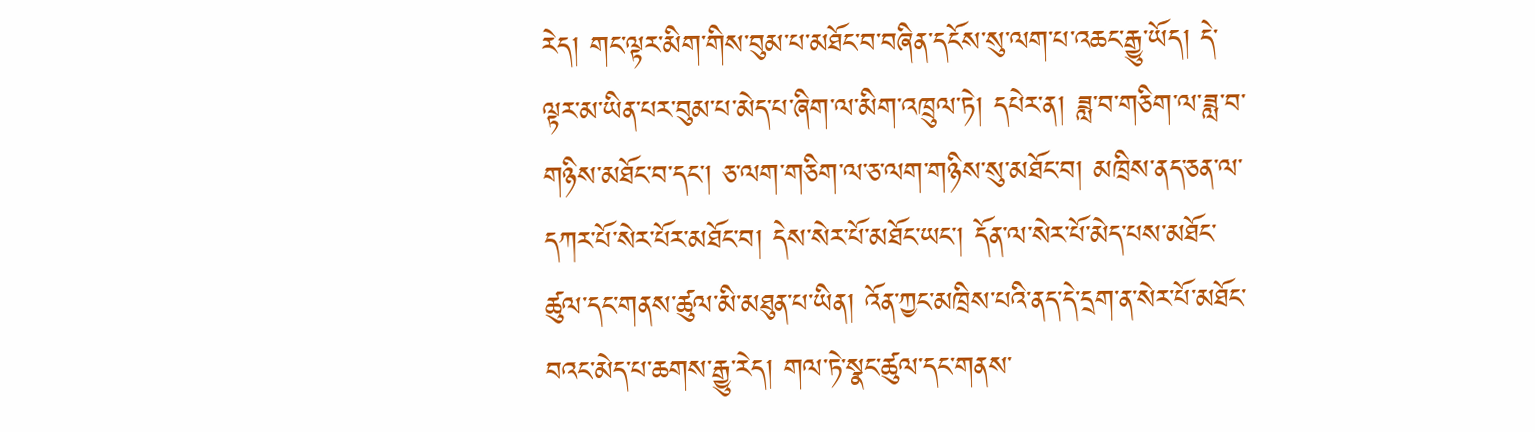རེད། གང་ལྟར་མིག་གིས་བུམ་པ་མཐོང་བ་བཞིན་དངོས་སུ་ལག་པ་འཆང་རྒྱུ་ཡོད། དེ་ལྟར་མ་ཡིན་པར་བུམ་པ་མེད་པ་ཞིག་ལ་མིག་འཁྲུལ་ཏེ། དཔེར་ན། ཟླ་བ་གཅིག་ལ་ཟླ་བ་གཉིས་མཐོང་བ་དང་། ཅ་ལག་གཅིག་ལ་ཅ་ལག་གཉིས་སུ་མཐོང་བ། མཁྲིས་ནད་ཅན་ལ་དཀར་པོ་སེར་པོར་མཐོང་བ། དེས་སེར་པོ་མཐོང་ཡང་། དོན་ལ་སེར་པོ་མེད་པས་མཐོང་ཚུལ་དང་གནས་ཚུལ་མི་མཐུན་པ་ཡིན། འོན་ཀྱང་མཁྲིས་པའི་ནད་དེ་དྲག་ན་སེར་པོ་མཐོང་བའང་མེད་པ་ཆགས་རྒྱུ་རེད། གལ་ཏེ་སྣང་ཚུལ་དང་གནས་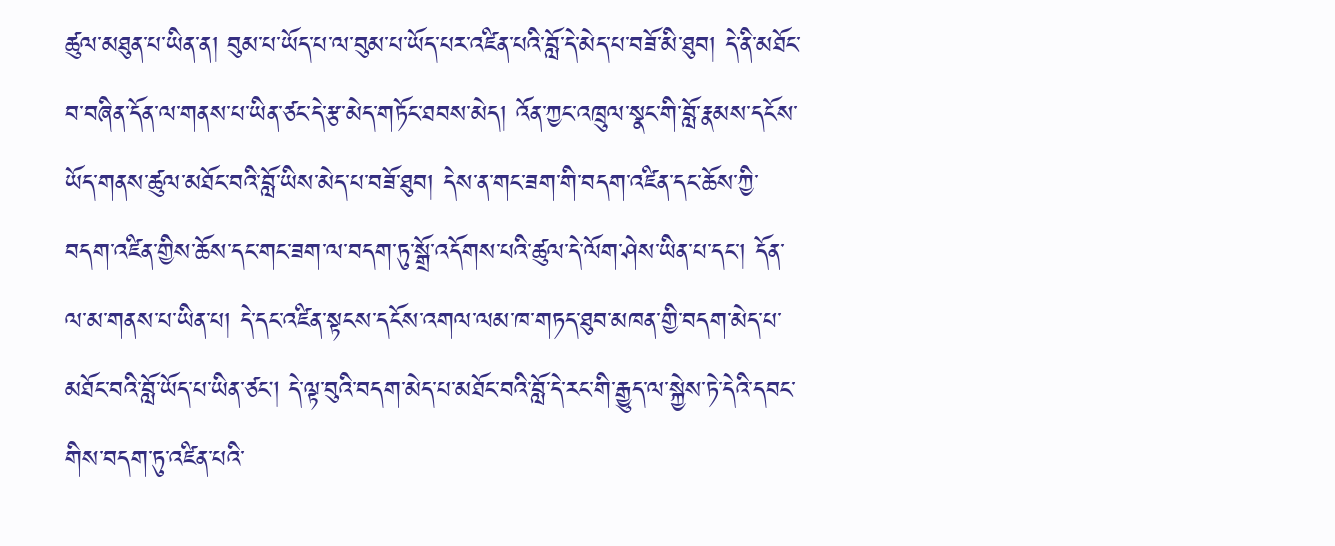ཚུལ་མཐུན་པ་ཡིན་ན། བུམ་པ་ཡོད་པ་ལ་བུམ་པ་ཡོད་པར་འཛིན་པའི་བློ་དེ་མེད་པ་བཟོ་མི་ཐུབ། དེ་ནི་མཐོང་བ་བཞིན་དོན་ལ་གནས་པ་ཡིན་ཙང་དེ་རྩ་མེད་གཏོང་ཐབས་མེད། འོན་ཀྱང་འཁྲུལ་སྣང་གི་བློ་རྣམས་དངོས་ཡོད་གནས་ཚུལ་མཐོང་བའི་བློ་ཡིས་མེད་པ་བཟོ་ཐུབ། དེས་ན་གང་ཟག་གི་བདག་འཛིན་དང་ཆོས་ཀྱི་བདག་འཛིན་གྱིས་ཆོས་དང་གང་ཟག་ལ་བདག་ཏུ་སྒྲོ་འདོགས་པའི་ཚུལ་དེ་ལོག་ཤེས་ཡིན་པ་དང་། དོན་ལ་མ་གནས་པ་ཡིན་པ། དེ་དང་འཛིན་སྟངས་དངོས་འགལ་ལམ་ཁ་གཏད་ཐུབ་མཁན་གྱི་བདག་མེད་པ་མཐོང་བའི་བློ་ཡོད་པ་ཡིན་ཙང། དེ་ལྟ་བུའི་བདག་མེད་པ་མཐོང་བའི་བློ་དེ་རང་གི་རྒྱུད་ལ་སྐྱེས་ཏེ་དེའི་དབང་གིས་བདག་ཏུ་འཛིན་པའི་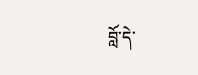བློ་དེ་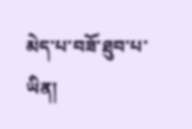མེད་པ་བཟོ་ཐུབ་པ་ཡིན།